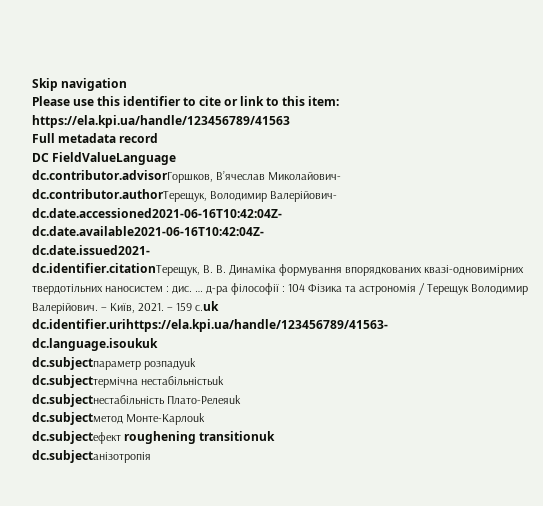Skip navigation
Please use this identifier to cite or link to this item: https://ela.kpi.ua/handle/123456789/41563
Full metadata record
DC FieldValueLanguage
dc.contributor.advisorГоршков, В’ячеслав Миколайович-
dc.contributor.authorТерещук, Володимир Валерійович-
dc.date.accessioned2021-06-16T10:42:04Z-
dc.date.available2021-06-16T10:42:04Z-
dc.date.issued2021-
dc.identifier.citationТерещук, В. В. Динаміка формування впорядкованих квазі-одновимірних твердотільних наносистем : дис. … д-ра філософії : 104 Фізика та астрономія / Терещук Володимир Валерійович. – Київ, 2021. – 159 с.uk
dc.identifier.urihttps://ela.kpi.ua/handle/123456789/41563-
dc.language.isoukuk
dc.subjectпараметр розпадуuk
dc.subjectтермічна нестабільністьuk
dc.subjectнестабільність Плато-Релеяuk
dc.subjectметод Монте-Карлоuk
dc.subjectефект roughening transitionuk
dc.subjectанізотропія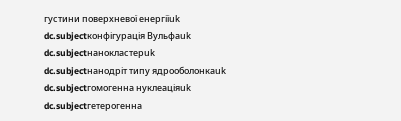густини поверхневої енергіїuk
dc.subjectконфігурація Вульфаuk
dc.subjectнанокластерuk
dc.subjectнанодріт типу ядрооболонкаuk
dc.subjectгомогенна нуклеаціяuk
dc.subjectгетерогенна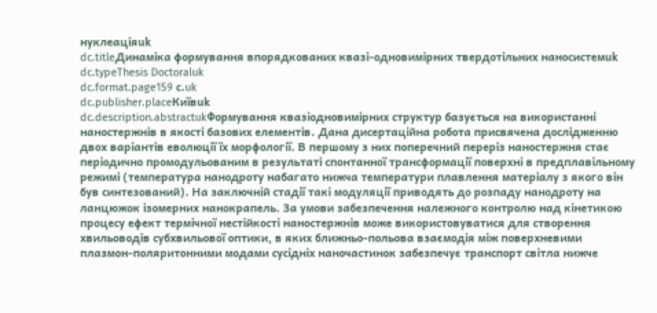нуклеаціяuk
dc.titleДинаміка формування впорядкованих квазі-одновимірних твердотільних наносистемuk
dc.typeThesis Doctoraluk
dc.format.page159 с.uk
dc.publisher.placeКиївuk
dc.description.abstractukФормування квазіодновимірних структур базується на використанні наностержнів в якості базових елементів. Дана дисертаційна робота присвячена дослідженню двох варіантів еволюції їх морфології. В першому з них поперечний переріз наностержня стає періодично промодульованим в результаті спонтанної трансформації поверхні в предплавільному режимі (температура нанодроту набагато нижча температури плавлення матеріалу з якого він був синтезований). На заключній стадії такі модуляції приводять до розпаду нанодроту на ланцюжок ізомерних нанокрапель. За умови забезпечення належного контролю над кінетикою процесу ефект термічної нестійкості наностержнів може використовуватися для створення хвильоводів субхвильової оптики, в яких ближньо-польова взаємодія між поверхневими плазмон-поляритонними модами сусідніх наночастинок забезпечує транспорт світла нижче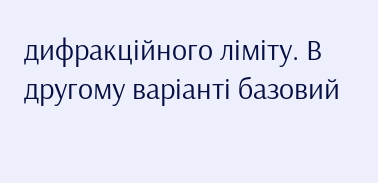дифракційного ліміту. В другому варіанті базовий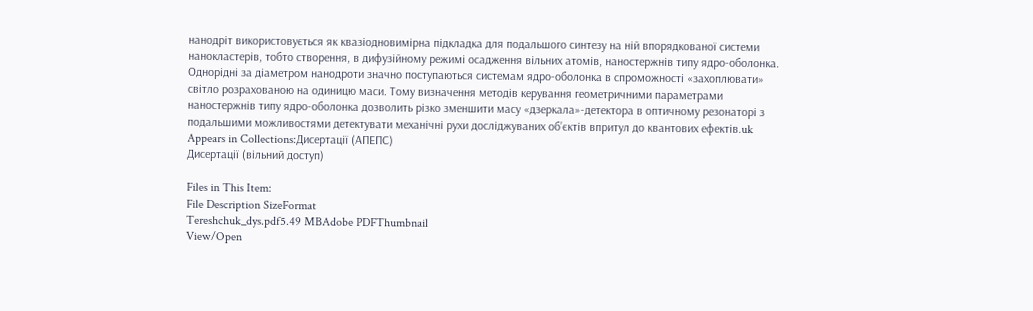нанодріт використовується як квазіодновимірна підкладка для подальшого синтезу на ній впорядкованої системи нанокластерів, тобто створення, в дифузійному режимі осадження вільних атомів, наностержнів типу ядро-оболонка. Однорідні за діаметром нанодроти значно поступаються системам ядро-оболонка в спроможності «захоплювати» світло розрахованою на одиницю маси. Тому визначення методів керування геометричними параметрами наностержнів типу ядро-оболонка дозволить різко зменшити масу «дзеркала»-детектора в оптичному резонаторі з подальшими можливостями детектувати механічні рухи досліджуваних об’єктів впритул до квантових ефектів.uk
Appears in Collections:Дисертації (АПЕПС)
Дисертації (вільний доступ)

Files in This Item:
File Description SizeFormat
Tereshchuk_dys.pdf5.49 MBAdobe PDFThumbnail
View/Open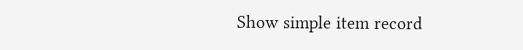Show simple item record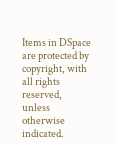Items in DSpace are protected by copyright, with all rights reserved, unless otherwise indicated.